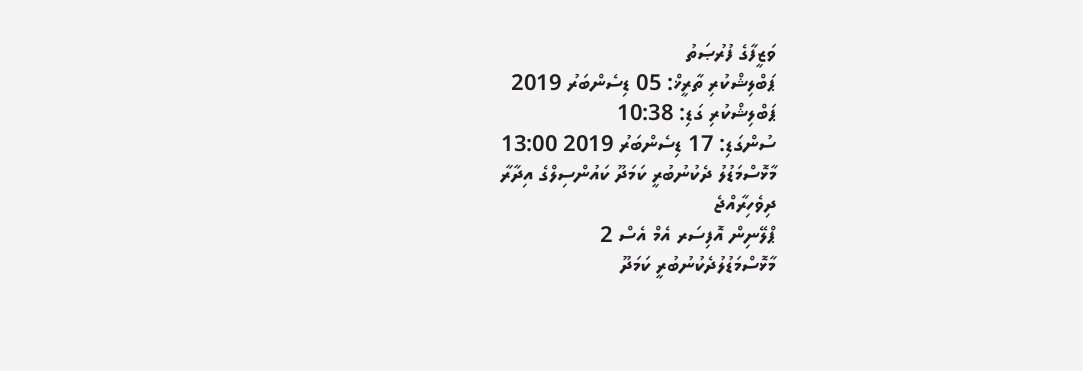ވަޒީފާގެ ފުރުޞަތު
ޕަބްލިޝްކުރި ތާރީޚް: 05 ޑިސެންބަރު 2019
ޕަބްލިޝްކުރި ގަޑި: 10:38
ސުންގަޑި: 17 ޑިސެންބަރު 2019 13:00
މާޅޮސްމަޑުލު ދެކުނުބުރީ ކަމަދޫ ކައުންސިލްގެ އިދާރާ
ދިވެހިރާއްޖެ
ޕްލޭނިން އޮފިސަރ އެމް އެސް 2
މާޅޮސްމަޑުލުދެކުނުބުރީ ކަމަދޫ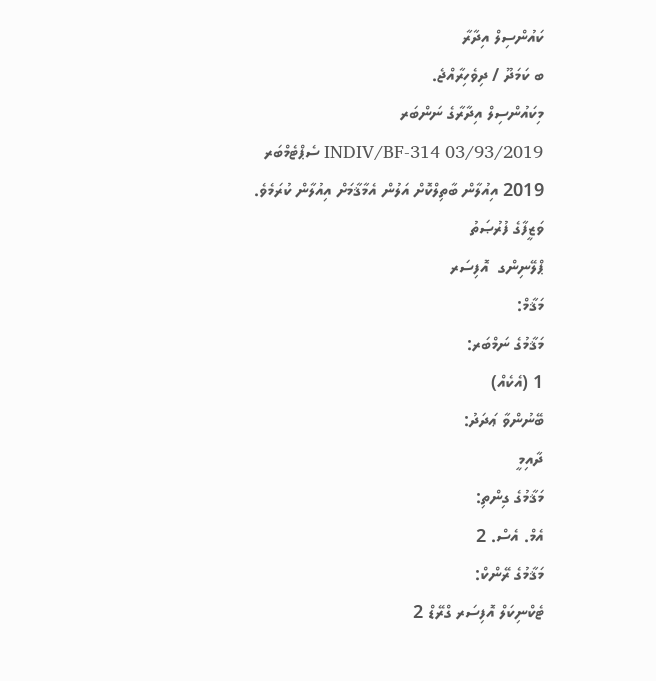ކައުންސިލް އިދާރާ
ބ ކަމަދޫ / ދިވެހިރާއްޖެ.
މިކައުންސިލް އިދާރާގެ ނަންބަރ 93/2019/INDIV/BF-314 03 ސެޕްޓެމްބަރ 2019 އިއުލާން ބާތިލްކޮށް އަލުން އެމާޤާމަށް އިއުލާން ކުރަމެވެ.
ވަޒީފާގެ ފުރުޞަތު
ޕްލޭނިންގ  އޮފިސަރ
މަޤާމް:
މަޤާމުގެ ނަމްބަރ:
1 (އެކެއް)
ބޭނުންވާ ޢަދަދު:
ދާއިމީ
މަޤާމުގެ ގިންތި:
އެމް. އެސް. 2
މަޤާމުގެ ރޭންކް:
ޓެކްނިކަލް އޮފިސަރ ގްރޭޑް 2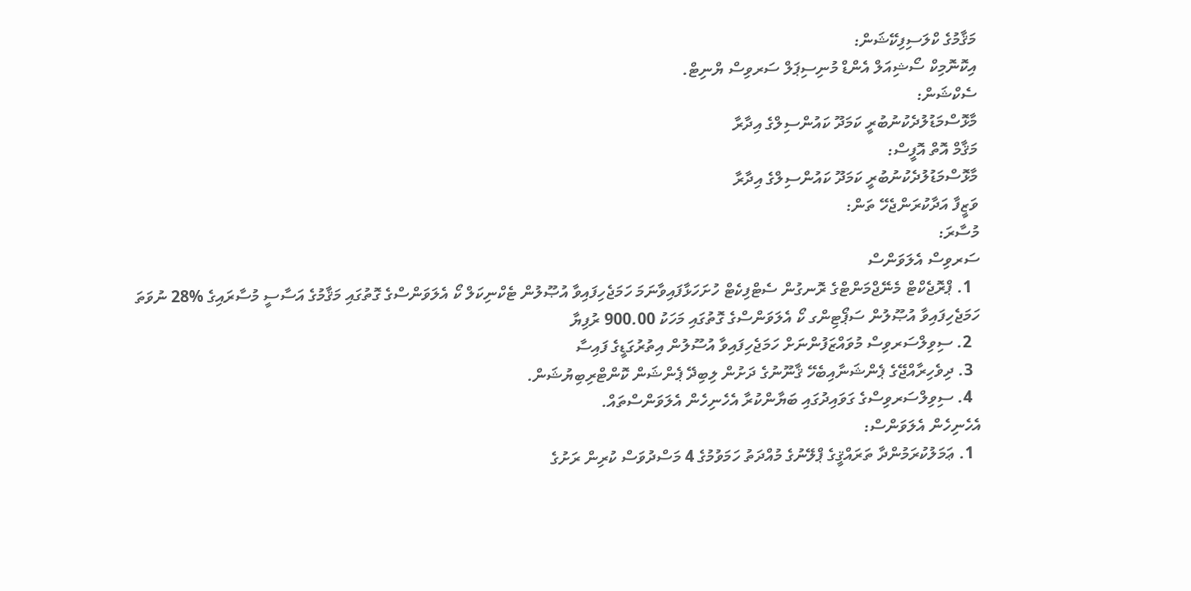މަޤާމުގެ ކްލަސިފިކޭޝަން:
އިކޮނޮމިކް ސޯޝިއަލް އެންޑް މުނިސިޕަލް ސަރވިސް ޔްނިޓް.
ސެކްޝަން:
މާޅޮސްމަޑުލުދެކުނުބުރީ ކަމަދޫ ކައުންސިލްގެ އިދާރާ
މަޤާމް އޮތް އޮފީސް:
މާޅޮސްމަޑުލުދެކުނުބުރީ ކަމަދޫ ކައުންސިލްގެ އިދާރާ
ވަޒީފާ އަދާކުރަންޖެހޭ ތަން:
މުސާރަ:
ސަރވިސް އެލަވަންސް
  1. ޕްރޮޖެކްޓް މެނޭޖްމަންޓްގެ ރޮނގުން ސެޓްފިކެޓް ހުށަހަޅާފައިވާނަމަ ހަމަޖެހިފައިވާ އުޞޫލުން ޓެކްނިކަލް ކޯ އެލަވަންސްގެ ގޮތުގައި މަޤާމުގެ އަސާސީ މުސާރައިގެ %28 ނުވަތަ ހަމަޖެހިފައިވާ އުޞޫލުން ސަޕޯޓިންގ ކޯ އެލަވަންސްގެ ގޮތުގައި މަހަކު 900.00 ރުފިޔާ
  2. ސިވިލްސަރވިސް މުވައްޒަފުންނަށް ހަމަޖެހިފައިވާ އުސޫލުން އިތުރުގަޑީގެ ފައިސާ
  3. ދިވެހިރާއްޖޭގެ ޕެންޝަނާއިބެހޭ ޤާނޫނުގެ ދަށުން ލިބިދޭ ޕެންޝަން ކޮންޓްރިބިޔުޝަން.
  4. ސިވިލްސަރވިސްގެ ގަވައިދުގައި ބަޔާންކުރާ އެހެނިހެން އެލަވަންސްތައް.
އެހެނިހެން އެލަވަންސް:
  1. ޢަމަލުކުރަމުންދާ ތަރައްޤީގެ ޕްލޭނުގެ މުއްދަތު ހަމަވުމުގެ 4 މަސްދުވަސް ކުރިން ރަށުގެ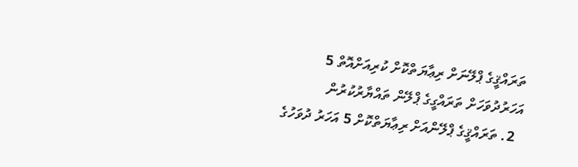ތަރައްޤީގެ ޕްލޭނަށް ރިޢާޔަތްކޮށް ކުރިއަށްއޮތް 5 އަހަރުދުވަހަށް ތަރައްގީގެ ޕްލޭން ތައްޔާރުކުރުން
  2. ތަރައްޤީގެ ޕްލޭންއަށް ރިޢާޔަތްކޮށް 5 އަހަރު ދުވަހުގެ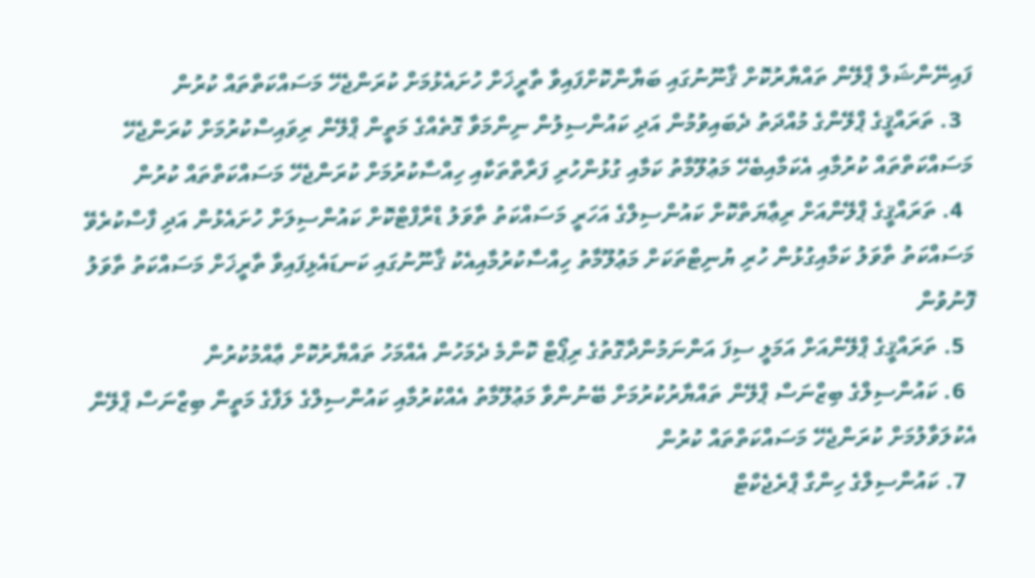ފައިނޭންޝަލް ޕްލޭން ތައްޔާރުކޮށް ޤާނޫނުގައި ބަޔާންކޮށްފައިވާ ތާރީޚަށް ހުށައެޅުމަށް ކުރަންޖެހޭ މަސައްކަތްތައް ކުރުން
  3. ތަރައްޤީގެ ޕްލޭންގެ މުއްދަތު ދެބައިވުމުން އަދި ކައުންސިލުން ނިންމަވާ ގޮތެއްގެ މަތީން ޕްލޭން ރިވައިސްކުރުމަށް ކުރަންޖެހޭ މަސައްކަތްތައް ކުރުމާއި އެކަމާއިބެހޭ މަޢުލޫމާތު ކަމާއި ގުޅުންހުރި ފަރާތްތަކާއި ހިއްސާކުރުމަށް ކުރަންޖެހޭ މަސައްކަތްތައް ކުރުން
  4. ތަރައްޤީގެ ޕްލޭންއަށް ރިޢާޔަތްކޮށް ކައުންސިލްގެ އަހަރީ މަސައްކަތު ތާވަލު ޑްރާފްޓްކޮށް ކައުންސިލަށް ހުށައެޅުން އަދި ފާސްކުރެވޭ މަސައްކަތު ތާވަލު ކަމާއިގުޅުން ހުރި ޔުނިޓްތަކަށް މަޢުލޫމާތު ހިއްސާކުރުމާއިއެކު ޤާނޫނުގައި ކަނޑައެޅިފައިވާ ތާރީޚަށް މަސައްކަތު ތާވަލު ފޮނުވުން
  5. ތަރައްޤީގެ ޕްލޭންއަށް އަމަލީ ސިފަ އަންނަމުންދާގޮތުގެ ރިޕޯޓް ކޮންމެ ދެމަހުން އެއްމަހު ތައްޔާރުކޮށް ޢާއްމުކުރުން
  6. ކައުންސިލްގެ ބިޒްނަސް ޕްލޭން ތައްޔާރުކުރުމަށް ބޭނުންވާ މަޢުލޫމާތު އެއްކުރުމާއި ކައުންސިލްގެ ލަފާގެ މަތީން ބިޒްނަސް ޕްލޭން އެކުލަވާލުމަށް ކުރަންޖެހޭ މަސައްކަތްތައް ކުރުން
  7. ކައުންސިލްގެ ހިންގާ ޕްރެޖެކްޓް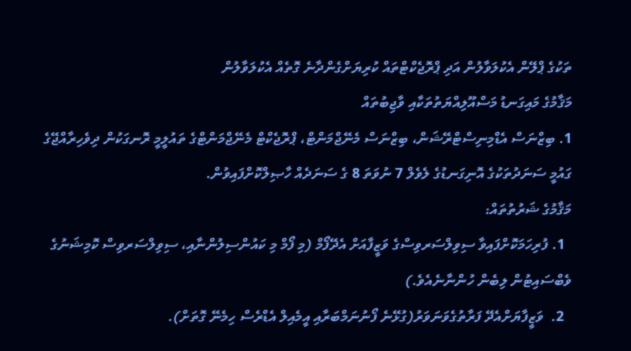ތަކުގެ ޕްލޭން އެކުލަވާލުން އަދި ޕްރޮޖެކްޓްތައް ކުރިޔަށްގެންދާނެ ގޮތެއް އެކުލަވާލުން
މަޤާމުގެ މައިގަނޑު މަސްއޫލިއްޔަތުތަކާއި ވާޖިބުތައް
1. ބިޒްނަސް އެޑްމިނިސްޓްރޭޝަން، ބިޒްނަސް މެނޭޖްމަންޓް، ޕްރޮޖެކްޓް މެނޭޖްމަންޓްގެ ތައުލީމީ ރޮނގަކުން ދިވެހިރާއްޖޭގެ ގައުމީ ސަނަދުތަކުގެ އޮނިގަނޑުގެ ލެވެލް 7 ނުވަތަ 8 ގެ ސަނަދެއް ހާޞިލްކޮށްފައިވުން.
މަޤާމުގެ ޝަރުތުތައް:
  1. ފުރިހަމަކޮށްފައިވާ ސިވިލްސަރވިސްގެ ވަޒީފާއަށް އެދޭފޯމް (މި ފޯމް މި ކައުންސިލުންނާއި، ސިވިލްސަރވިސް ކޮމިޝަނުގެ ވެބްސައިޓުން ލިބެން ހުންނާނެއެވެ.)
  2.  ވަޒީފާޔަށްއެދޭ ފަރާތުގެވަނަވަރު(ގުޅޭނެ ފޯނުނަމްބަރާއި އީމެއިލް އެޑްރެސް ހިމެނޭ ގޮތަށް).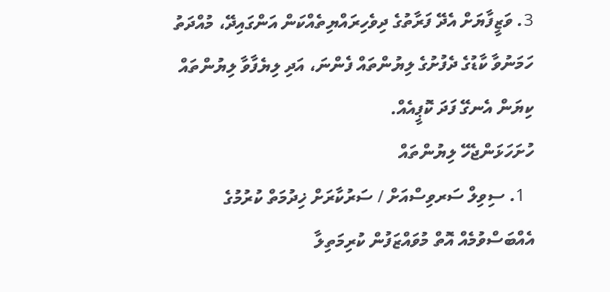3. ވަޒީފާޔަށް އެދޭ ފަރާތުގެ ދިވެހިރައްޔިތެއްކަން އަންގައިދޭ، މުއްދަތު ހަމަނުވާ ކާޑުގެ ދެފުށުގެ ލިޔުންތައް ފެންނަ، އަދި ލިޔެފާވާ ލިޔުންތައް ކިޔަން އެނގޭ ފަދަ ކޮޕީއެއް.
ހުށަހަޅަންޖެހޭ ލިޔުންތައް
  1. ސިވިލް ސަރވިސްއަށް / ސަރުކާރަށް ޚިދުމަތް ކުރުމުގެ އެއްބަސްވުމެއް އޮތް މުވައްޒަފުން ކުރިމަތިލާ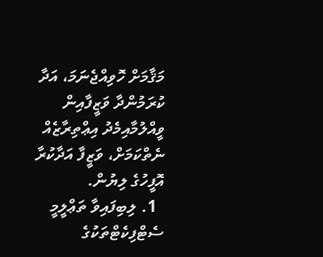މަޤާމަށް ހޮވިއްޖެނަމަ، އަދާ ކުރަމުންދާ ވަޒީފާއިން ވީއްލުމާއިމެދު އިޢްތިރާޒެއް ނެތްކަމަށް، ވަޒީފާ އަދާކުރާ އޮފީހުގެ ލިޔުން.
  1. ލިބިފައިވާ ތަޢްލީމީ ސެޓްފިކެޓްތަކުގެ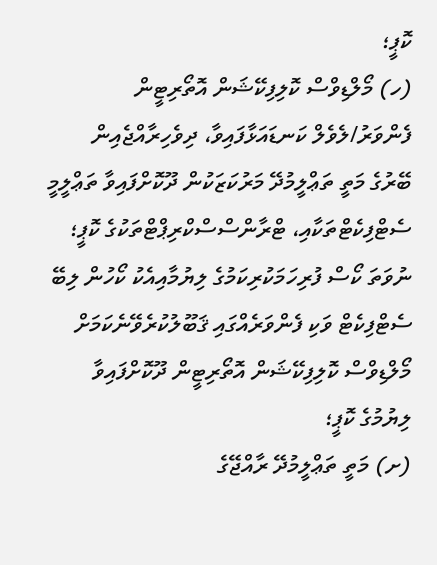ކޮޕީ؛
(ހ) މޯލްޑިވްސް ކޮލިފިކޭޝަން އޮތޯރިޓީން ފެންވަރު/ލެވެލް ކަނޑައަޅާފައިވާ، ދިވެހިރާއްޖެއިން ބޭރުގެ މަތީ ތަޢްލީމުދޭ މަރުކަޒަކުން ދޫކޮށްފައިވާ ތަޢްލީމީ ސެޓްފިކެޓްތަކާއި، ޓްރާންސްސްކްރިޕްޓްތަކުގެ ކޮޕީ؛ ނުވަތަ ކޯސް ފުރިހަމަކުރިކަމުގެ ލިޔުމާއިއެކު ކޯހުން ލިބޭ ސެޓްފިކެޓް ވަކި ފެންވަރެއްގައި ޤަބޫލުކުރެވޭނެކަމަށް މޯލްޑިވްސް ކޮލިފިކޭޝަން އޮތޯރިޓީން ދޫކޮށްފައިވާ ލިޔުމުގެ ކޮޕީ؛
(ށ) މަތީ ތަޢްލީމުދޭ ރާއްޖޭގެ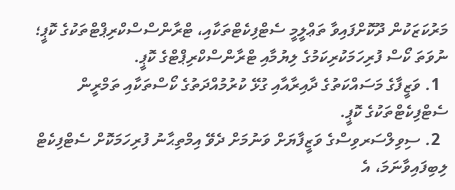މަރުކަޒަކުން ދޫކޮށްފައިވާ ތަޢްލީމީ ސެޓްފިކެޓްތަކާއި، ޓްރާންސްސްކްރިޕްޓްތަކުގެ ކޮޕީ؛ ނުވަތަ ކޯސް ފުރިހަމަކުރިކަމުގެ ލިޔުމާއި ޓްރާންސްކްރިޕްޓްގެ ކޮޕީ.
  1. ވަޒީފާގެ މަސައްކަތުގެ ދާއިރާއާއި ގުޅޭ ކުރުމުއްދަތުގެ ކޯސްތަކާއި ތަމްރީން ސެޓްފިކެޓްތަކުގެ ކޮޕީ.
  2. ސިވިލްސަރވިސްގެ ވަޒީފާޔަށް ވަނުމަށް ދެވޭ އިމްތިޙާނު ފުރިހަމަކޮށް ސެޓްފިކެޓް ލިބިފައިވާނަމަ، އެ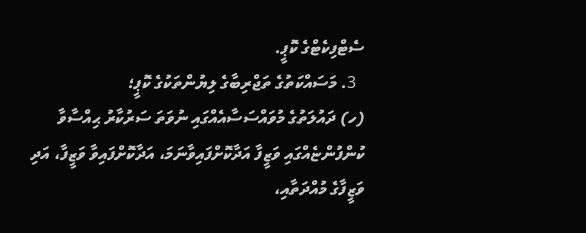ސެޓްފިކެޓްގެ ކޮޕީ.
  3. މަސައްކަތުގެ ތަޖްރިބާގެ ލިޔުންތަކުގެ ކޮޕީ؛
(ހ) ދައުލަތުގެ މުވައްސަސާއެއްގައި ނުވަތަ ސަރުކާރު ޙިއްސާވާ ކުންފުންޏެއްގައި ވަޒީފާ އަދާކޮށްފައިވާނަމަ، އަދާކޮށްފައިވާ ވަޒީފާ، އަދި ވަޒީފާގެ މުއްދަތާއި،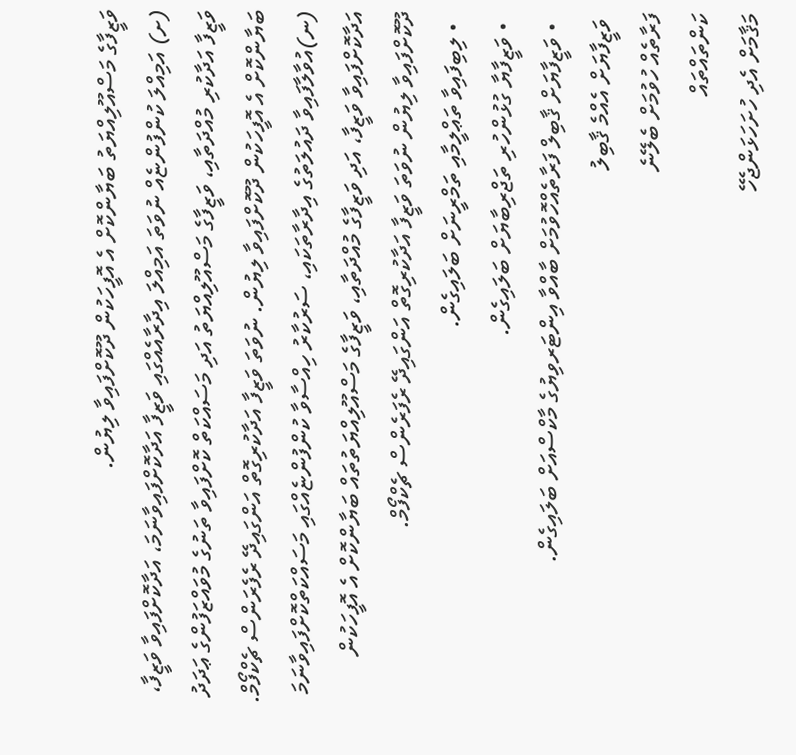ވަޒީފާގެ މަސްއޫލިއްޔަތު ބަޔާންކޮށް އެ އޮފީހަކުން ދޫކޮށްފައިވާ ލިޔުން.
(ށ) އަމިއްލަ ކުންފުންޏެއް ނުވަތަ އަމިއްލަ އިދާރާއެއްގައި ވަޒީފާ އަދާކޮށްފައިވާނަމަ، އަދާކޮށްފައިވާ ވަޒީފާ، ވަޒީފާ އަދާކުރި މުއްދަތާއި، ވަޒީފާގެ މަސްއޫލިއްޔަތު އަދި މަސައްކަތް ކޮށްފައިވާ ތަނުގެ މުވައްޒަފުންގެ ޢަދަދު ބަޔާންކޮށް އެ އޮފީހަކުން ދޫކޮށްފައިވާ ލިޔުން. ނުވަތަ ވަޒީފާ އަދާކުރިގޮތް އަންގައިދޭ ރެފެރަންސް ޗެކްފޯމް.
(ނ)އުވާލާފައިވާ ދައުލަތުގެ އިދާރާތަކައި، ސަރުކާރު ހިއްސާވާ ކުންފުންޏެއްގައި މަސައްކަތްކޮށްފައިވާނަމަ އަދާކޮށްފައިވާ ވަޒީފާ، އަދި ވަޒީފާގެ މުއްދަތާއި، ވަޒީފާގެ މަސްއޫލިއްޔަތުތައް ބަޔާންކޮށް އެ އޮފީހަކުން ދޫކޮށްފައިވާ ލިޔުން ނުވަތަ ވަޒީފާ އަދާކުރިގޮތް އަންގައިދޭ ރެފަރެންސް ޗެކްފޯމް.
  • ލިބިފައިވާ ތަޢްލީމާއި ތަމްރީނަށް ބަލައިގެން.
  • ވަޒީފާޔާ ގުޅުންހުރި ތަޖްރިބާޔަށް ބަލައިގެން.
  • ވަޒީފާޔަށް ޤާބިލް ފަރާތެއްހޮވުމަށް ބާއްވާ އިންޓަރވިޔުގެ މާކްސްއަށް ބަލައިގެން.
 ވަޒީފާޔަށް އެއްމެ ޤާބިލު
ފަރާތެއް ހުވުމަށް ބެލޭނެ
ކަންތައްތައް
މަޤާމަށް އެދި ހުށަހަޅަންޖެހޭ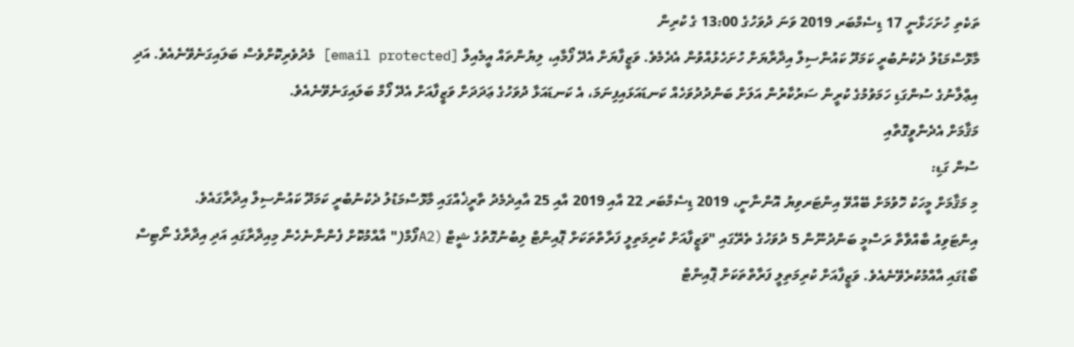ތަކެތި ހުށަހަޅާނީ 17 ޑިސެމްބަރ 2019 ވަނަ ދުވަހުގެ 13:00 ގެ ކުރިން
މާޅޮސްމަޑުލު ދެކުނުބުރީ ކަމަދޫ ކައުންސިލް އިދާރާޔަށް ހުށަހެޅުއްވުން އެދެމެވެ. ވަޒީފާޔަށް އެދޭ ފޯމާއި، ލިޔުންތައް އީމެއިލް [email protected] މެދުވެރިކޮށްވެސް ބަލައިގަނެވޭނެއެވެ. އަދި އިޢްލާނުގެ ސުންގަޑި ހަމަވުމުގެ ކުރީން ސަރުކާރުން އަލަށް ބަންދުދުވަހެއް ކަނޑައަޅައިފިނަމަ، އެ ކަނޑައަޅާ ދުވަހުގެ ޢަދަދަށް ވަޒީފާއަށް އެދޭ ފޯމް ބަލައިގަނެވޭނެއެވެ.
މަޤާމަށް އެދެންވީގޮތާއި
ސުން ގަޑި:
މި މަޤާމަށް މީހަކު ހޮވުމަށް ބޭއްވޭ އިންޓަރވިޔު އޮންނާނީ، 2019 ޑިސެމްބަރ 22 އާއި 2019 އާއި 25 އާއިދެމެދު ތާރީޚެއްގައި މާޅޮސްމަޑުލު ދެކުނުބުރީ ކަމަދޫ ކައުންސިލް އިދާރާގައެވެ.
އިންޓަވިއު ބާއްވާތާ ރަސްމީ ބަންދުނޫން 5 ދުވަހުގެ ތެރޭގައި "ވަޒީފާއަށް ކުރިމަތިލީ ފަރާތްތަކަށް ޕޮއިންޓް ލިބުނުގޮތުގެ ޝީޓް (A2ފޯމް(" އާއްމުކޮށް ފެންނާނެހެން މިއިދާރާގައި އަދި އިދާރާގެ ނޯޓިސް ބޯޑުގައި އާއްމުކުރެވޭނެއެވެ. ވަޒީފާއަށް ކުރިމަތިލީ ފަރާތްތަކަށް ޕޮއިންޓް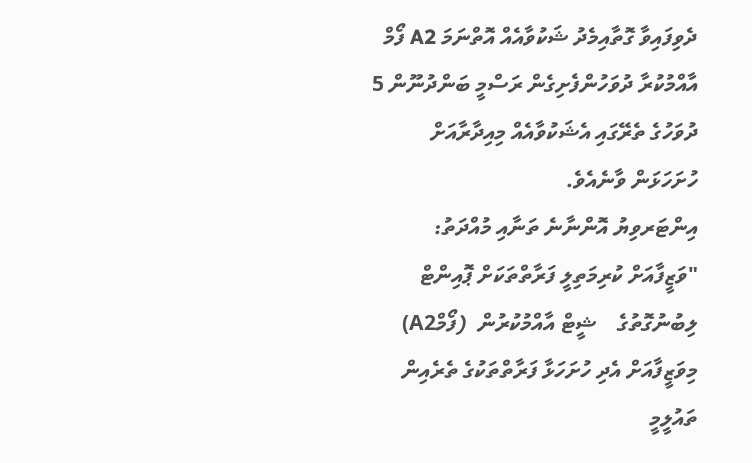ދެވިފައިވާ ގޮތާއިމެދު ޝަކުވާއެއް އޮތްނަމަ A2 ފޯމް އާއްމުކުރާ ދުވަހުންފެށިގެން ރަސްމީ ބަންދުނޫން 5 ދުވަހުގެ ތެރޭގައި އެޝަކުވާއެއް މިއިދާރާއަށް ހުށަހަޅަން ވާނެއެވެ.
އިންޓަރވިޔު އޮންނާނެ ތަނާއި މުއްދަތު: "ވަޒީފާއަށް ކުރިމަތިލީ ފަރާތްތަކަށް ޕޮއިންޓް ލިބުނުގޮތުގެ    ޝީޓް އާއްމުކުރުން  (ފޯމްA2)
މިވަޒީފާއަށް އެދި ހުށަހަޅާ ފަރާތްތަކުގެ ތެރެއިން ތައުލީމީ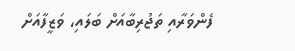ފެންވަރާއި ތަޖުރިބާއަށް ބަލައި، ވަޒީފާއަށް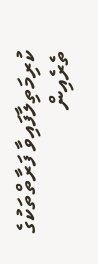ކުރިމަތިލާފައިވާ ފަރާތްތަކުގެ ތެރެއިން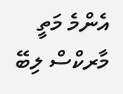އެންމެ މަތީ މާރކްސް ލިބޭ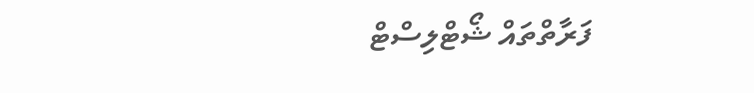ފަރާތްތައް ޝޯޓްލިސްޓް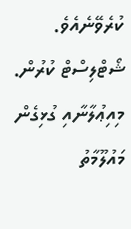ކުރެވޭނެއެވެ.
ޝޯޓްލިސްޓް ކުރުން.
މިއިޢުލާނާއި ގުޅިގެން މައުލޫމާތު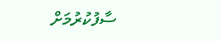ސާފުކުރުމަށް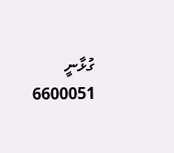ގުޅާނީ 6600051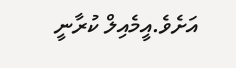އަށެވެ.އީމެއިލް ކުރާނީ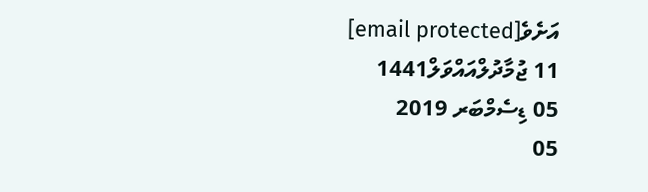އަށެވެ[email protected]
11 ޖުމާދުލްއައްވަލް1441
05 ޑިސެމްބަރ 2019
05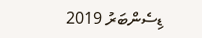ޑިސެންބަރު 2019